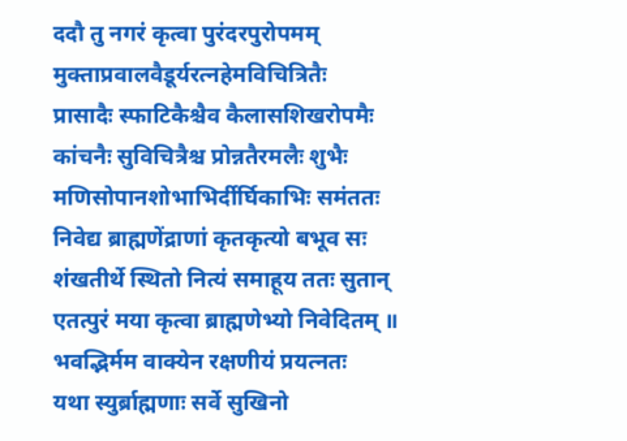ददौ तु नगरं कृत्वा पुरंदरपुरोपमम्
मुक्ताप्रवालवैडूर्यरत्नहेमविचित्रितैः
प्रासादैः स्फाटिकैश्चैव कैलासशिखरोपमैः
कांचनैः सुविचित्रैश्च प्रोन्नतैरमलैः शुभैः
मणिसोपानशोभाभिर्दीर्घिकाभिः समंततः निवेद्य ब्राह्मणेंद्राणां कृतकृत्यो बभूव सः
शंखतीर्थे स्थितो नित्यं समाहूय ततः सुतान्
एतत्पुरं मया कृत्वा ब्राह्मणेभ्यो निवेदितम् ॥ भवद्भिर्मम वाक्येन रक्षणीयं प्रयत्नतः
यथा स्युर्ब्राह्मणाः सर्वे सुखिनो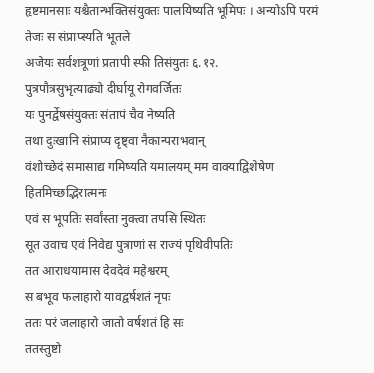हृष्टमानसाः यश्चैतान्भक्तिसंयुक्तः पालयिष्यति भूमिपः । अन्योऽपि परमं तेजः स संप्राप्स्यति भूतले
अजेयः सर्वशत्रूणां प्रतापी स्फी तिसंयुतः ६.१२.
पुत्रपौत्रसुभृत्याढ्यो दीर्घायू रोगवर्जितः
यः पुनर्द्वेषसंयुक्तः संतापं चैव नेष्यति
तथा दुःखानि संप्राप्य दृष्ट्वा नैकान्पराभवान्
वंशोच्छेदं समासाद्य गमिष्यति यमालयम् मम वाक्याद्विशेषेण हितमिच्छद्भिरात्मनः
एवं स भूपतिः सर्वांस्ता नुक्त्वा तपसि स्थितः
सूत उवाच एवं निवेद्य पुत्राणां स राज्यं पृथिवीपतिः
तत आराधयामास देवदेवं महेश्वरम्
स बभूव फलाहारो यावद्वर्षशतं नृपः
ततः परं जलाहारो जातो वर्षशतं हि सः
ततस्तुष्टो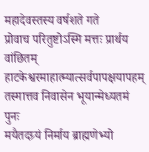महादेवस्तस्य वर्षशते गते
प्रोवाच परितुष्टोऽस्मि मत्तः प्रार्थय वांछितम्
हाटकेश्वरमाहात्म्यात्सर्वपापक्षयापहम्
तस्मात्तव निवासेन भूयान्मेध्यतमं पुनः
मयैतदग्र्यं निर्माय ब्राह्मणेभ्यो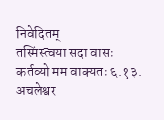निवेदितम्
तस्मिंस्त्वया सदा वासः कर्तव्यो मम वाक्यतः ६.१३.
अचलेश्वर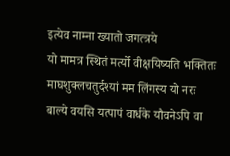इत्येव नाम्ना ख्यातो जगत्त्रये
यो मामत्र स्थितं मर्त्यो वीक्षयिष्यति भक्तितः
माघशुक्लचतुर्दश्यां मम लिंगस्य यो नरः
बाल्ये वयसि यत्पापं वार्धके यौवनेऽपि वा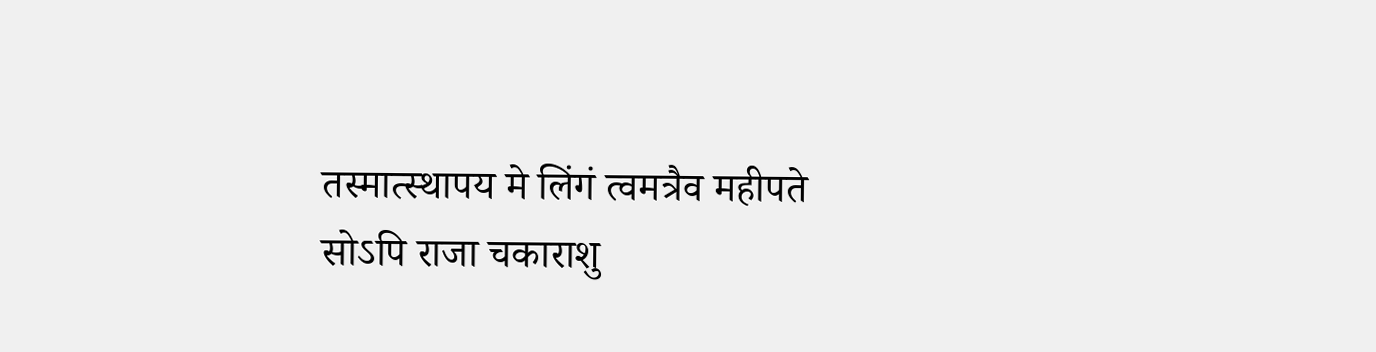तस्मात्स्थापय मे लिंगं त्वमत्रैव महीपते
सोऽपि राजा चकाराशु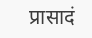प्रासादं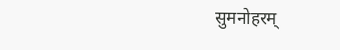सुमनोहरम्